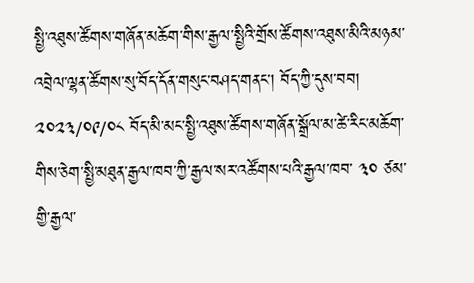སྤྱི་འཐུས་ཚོགས་གཞོན་མཆོག་གིས་རྒྱལ་སྤྱིའི་གྲོས་ཚོགས་འཐུས་མིའི་མཉམ་འབྲེལ་ལྷན་ཚོགས་སུ་བོད་དོན་གསུང་བཤད་གནང་། བོད་ཀྱི་དུས་བབ། ༢༠༢༣/༠༩/༠༨ བོད་མི་མང་སྤྱི་འཐུས་ཚོགས་གཞོན་སྒྲོལ་མ་ཚེ་རིང་མཆོག་གིས་ཅེག་སྤྱི་མཐུན་རྒྱལ་ཁབ་ཀྱི་རྒྱལ་སར་འཚོགས་པའི་རྒྱལ་ཁབ་ ༣༠ ཙམ་གྱི་རྒྱལ་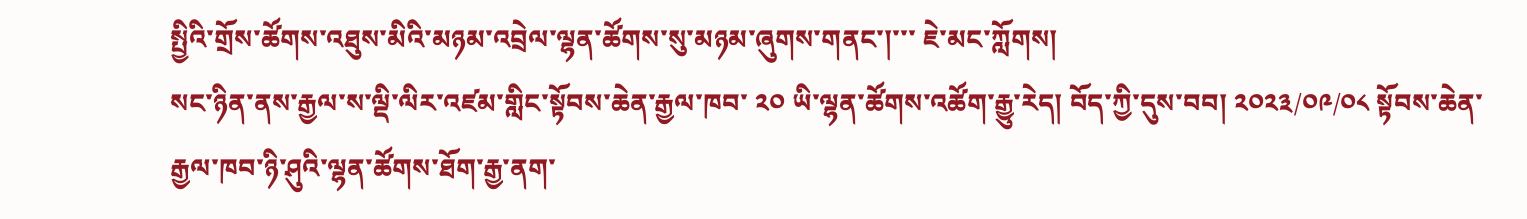སྤྱིའི་གྲོས་ཚོགས་འཐུས་མིའི་མཉམ་འབྲེལ་ལྷན་ཚོགས་སུ་མཉམ་ཞུགས་གནང་།་་་ ཇེ་མང་ཀློགས།
སང་ཉིན་ནས་རྒྱལ་ས་ལྡི་ལིར་འཛམ་གླིང་སྟོབས་ཆེན་རྒྱལ་ཁབ་ ༢༠ ཡི་ལྷན་ཚོགས་འཚོག་རྒྱུ་རེད། བོད་ཀྱི་དུས་བབ། ༢༠༢༣/༠༩/༠༨ སྟོབས་ཆེན་རྒྱལ་ཁབ་ཉི་ཤུའི་ལྷན་ཚོགས་ཐོག་རྒྱ་ནག་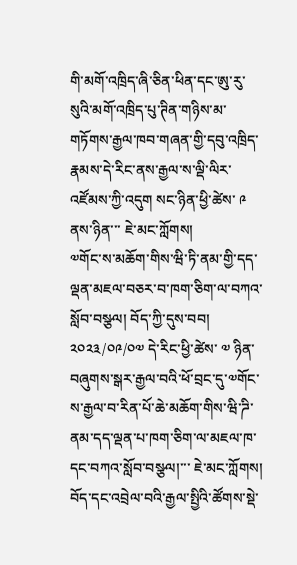གི་མགོ་འཁྲིད་ཞི་ཅིན་ཕིན་དང་ཨུ་རུ་སུའི་མགོ་འཁྲིད་པུ་ཊིན་གཉིས་མ་གཏོགས་རྒྱལ་ཁབ་གཞན་གྱི་དབུ་འཁྲིད་རྣམས་དེ་རིང་ནས་རྒྱལ་ས་ལྡི་ལིར་འཛོམས་ཀྱི་འདུག སང་ཉིན་ཕྱི་ཚེས་ ༩ ནས་ཉིན་་་ ཇེ་མང་ཀློགས།
༧གོང་ས་མཆོག་གིས་ཝི་ཏི་ནམ་གྱི་དད་ལྡན་མཇལ་བཅར་བ་ཁག་ཅིག་ལ་བཀའ་སློབ་བསྩལ། བོད་ཀྱི་དུས་བབ། ༢༠༢༣/༠༩/༠༧ དེ་རིང་ཕྱི་ཚེས་ ༧ ཉིན་བཞུགས་སྒར་རྒྱལ་བའི་ཕོ་བྲང་དུ་༧གོང་ས་རྒྱལ་བ་རིན་པོ་ཆེ་མཆོག་གིས་ཝི་ཌི་ནམ་དད་ལྡན་པ་ཁག་ཅིག་ལ་མཇལ་ཁ་དང་བཀའ་སློབ་བསྩལ།་་་ ཇེ་མང་ཀློགས།
བོད་དང་འབྲེལ་བའི་རྒྱལ་སྤྱིའི་ཚོགས་སྡེ་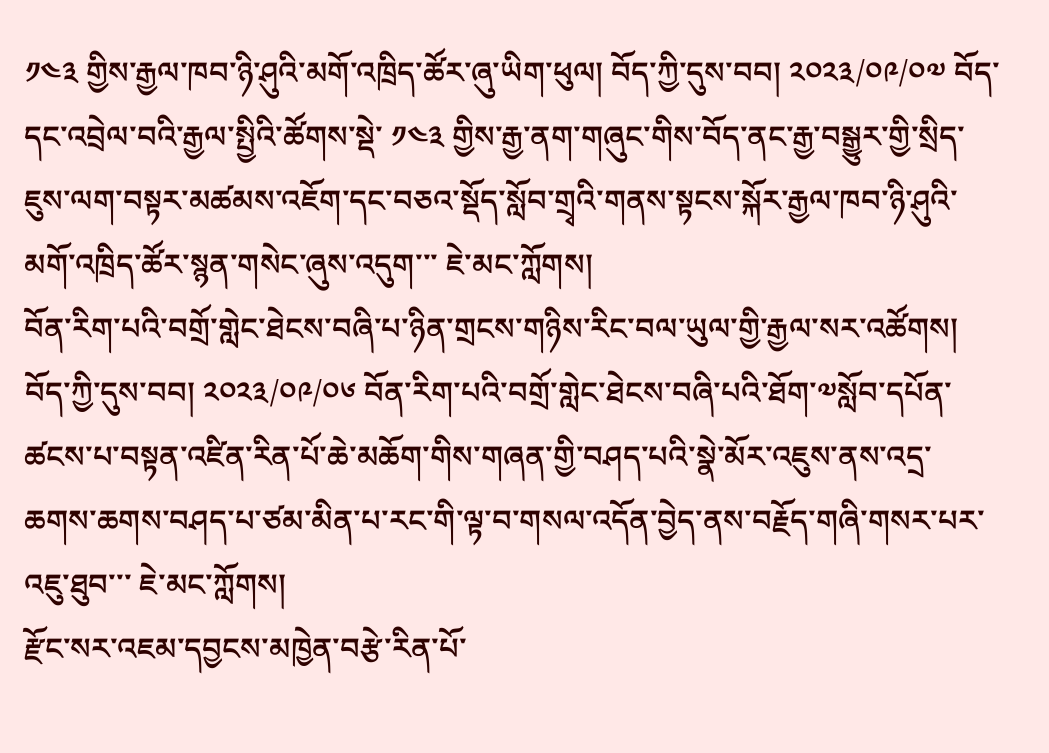༡༤༣ གྱིས་རྒྱལ་ཁབ་ཉི་ཤུའི་མགོ་འཁྲིད་ཚོར་ཞུ་ཡིག་ཕུལ། བོད་ཀྱི་དུས་བབ། ༢༠༢༣/༠༩/༠༧ བོད་དང་འབྲེལ་བའི་རྒྱལ་སྤྱིའི་ཚོགས་སྡེ་ ༡༤༣ གྱིས་རྒྱ་ནག་གཞུང་གིས་བོད་ནང་རྒྱ་བསྒྱུར་གྱི་སྲིད་ཇུས་ལག་བསྟར་མཚམས་འཇོག་དང་བཅའ་སྡོད་སློབ་གྲྭའི་གནས་སྟངས་སྐོར་རྒྱལ་ཁབ་ཉི་ཤུའི་མགོ་འཁྲིད་ཚོར་སྙན་གསེང་ཞུས་འདུག་་་ ཇེ་མང་ཀློགས།
བོན་རིག་པའི་བགྲོ་གླེང་ཐེངས་བཞི་པ་ཉིན་གྲངས་གཉིས་རིང་བལ་ཡུལ་གྱི་རྒྱལ་སར་འཚོགས། བོད་ཀྱི་དུས་བབ། ༢༠༢༣/༠༩/༠༦ བོན་རིག་པའི་བགྲོ་གླེང་ཐེངས་བཞི་པའི་ཐོག་༧སློབ་དཔོན་ཚངས་པ་བསྟན་འཛིན་རིན་པོ་ཆེ་མཆོག་གིས་གཞན་གྱི་བཤད་པའི་སྣེ་མོར་འཇུས་ནས་འདྲ་ཆགས་ཆགས་བཤད་པ་ཙམ་མིན་པ་རང་གི་ལྟ་བ་གསལ་འདོན་བྱེད་ནས་བརྗོད་གཞི་གསར་པར་འཇུ་ཐུབ་་་ ཇེ་མང་ཀློགས།
རྫོང་སར་འཇམ་དབྱངས་མཁྱེན་བརྩེ་རིན་པོ་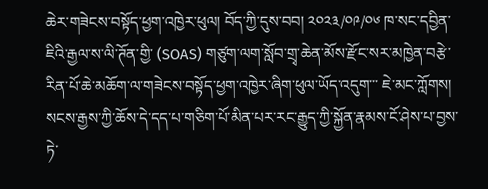ཆེར་གཟེངས་བསྟོད་ཕྱག་འཁྱེར་ཕུལ། བོད་ཀྱི་དུས་བབ། ༢༠༢༣/༠༩/༠༦ ཁ་སང་དབྱིན་ཇིའི་རྒྱལ་ས་ལི་ཊོན་གྱི་ (SOAS) གཙུག་ལག་སློབ་གྲྭ་ཆེན་མོས་རྫོང་སར་མཁྱེན་བརྩེ་རིན་པོ་ཆེ་མཆོག་ལ་གཟེངས་བསྟོད་ཕྱག་འཁྱེར་ཞིག་ཕུལ་ཡོད་འདུག་་་ ཇེ་མང་ཀློགས།
སངས་རྒྱས་ཀྱི་ཆོས་དེ་དད་པ་གཅིག་པོ་མིན་པར་རང་རྒྱུད་ཀྱི་སྐྱོན་རྣམས་ངོ་ཤེས་པ་བྱས་ཏེ་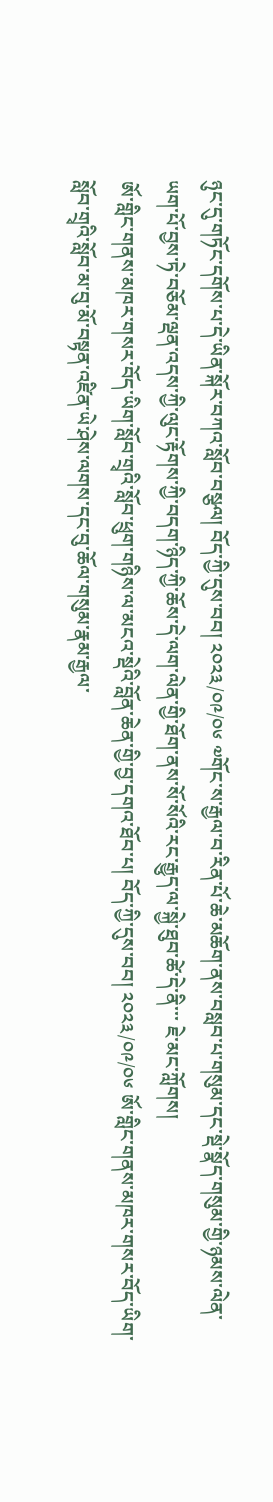ཉུང་དུ་གཏོང་དགོས་པ་དེ་ཡིན་སྐོར་བཀའ་སློབ་བསྩལ། བོད་ཀྱི་དུས་བབ། ༢༠༢༣/༠༩/༠༦ ༧གོང་ས་རྒྱལ་བ་རིན་པོ་ཆེ་མཆོག་ནས་བསླབ་པ་གསུམ་དང་སྡེ་སྣོད་གསུམ་གྱི་ཉམས་ལེན་ཡག་པོ་བྱས་ཏེ་བཅོམ་ལྡན་འདས་ཀྱི་ལུང་རྟོགས་ཀྱི་བདག་ཉིད་ཀྱི་ཆོས་དེ་ལག་ལེན་གྱི་ཐོག་ནས་སོ་སོའི་རང་རྒྱུད་ལ་སྐྱེ་ཐུབ་ཚེ་དེ་ནི་་་ ཇེ་མང་ཀློགས།
ཨོ་གླིང་གནས་མཁར་གསར་བོད་ཡིག་སློབ་གྲྭའི་སློབ་ཕྲུག་གཉིས་ལ་མངའ་སྡེའི་བློན་ཆེན་གྱི་བྱ་དགའ་ཐོབ་པ། བོད་ཀྱི་དུས་བབ། ༢༠༢༣/༠༩/༠༦ ཨོ་གླིང་གནས་མཁར་གསར་བོད་ཡིག་སློབ་གྲྭའི་སློབ་མ་བུ་མོ་བསྟན་འཛིན་ཡེ་ཤེས་ལགས་དང་བུ་ཆོལ་གསུམ་རྣམ་རྒྱལ་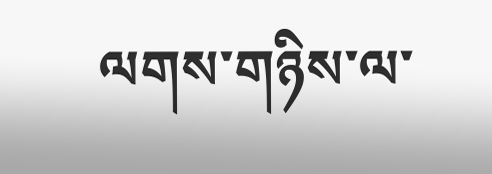ལགས་གཉིས་ལ་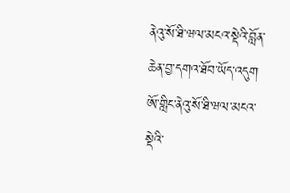ནེའུ་སོ་ཐི་ཝལ་མངའ་སྡེའི་བློན་ཆེན་བྱ་དགའ་ཐོབ་ཡོད་འདུག ཨོ་གླིང་ནེའུ་སོ་ཐི་ཝལ་མངའ་སྡེའི་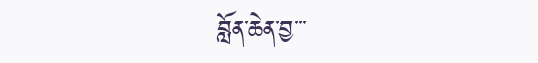བློན་ཆེན་བྱ་་་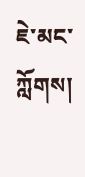ཇེ་མང་ཀློགས།